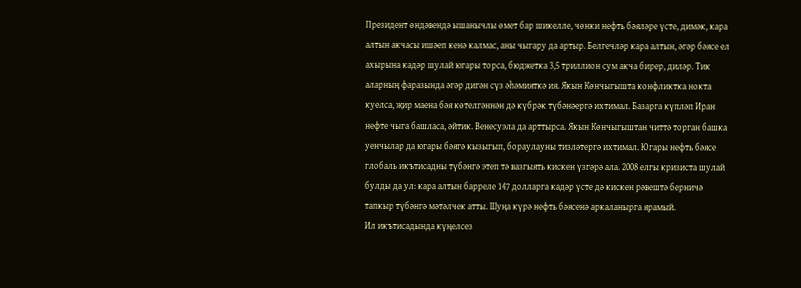Президент өндәвендә ышанычлы өмет бар шикелле, чөнки нефть бәяләре үсте, димәк, кара алтын акчасы ишәеп кенә калмас, аны чыгару да артыр. Белгечләр кара алтын, әгәр бәясе ел ахырына кадәр шулай югары торса, бюджетка 3,5 триллион сум акча бирер, диләр. Тик аларның фаразында әгәр дигән сүз әһәмияткә ия. Якын Көнчыгышта конфликтка нокта куелса, җир маена бәя көтелгәннән дә күбрәк түбәнәергә ихтимал. Базарга күпләп Иран нефте чыга башласа, әйтик. Венесуэла да арттырса. Якын Көнчыгыштан читтә торган башка уенчылар да югары бәягә кызыгып, бораулауны тизләтергә ихтимал. Югары нефть бәясе глобаль икътисадны түбәнгә этеп тә вазгыять кискен үзгәрә ала. 2008 елгы кризиста шулай булды да ул: кара алтын барреле 147 долларга кадәр үсте дә кискен рәвештә берничә тапкыр түбәнгә мәтәлчек атты. Шуңа күрә нефть бәясенә аркаланырга ярамый.
Ил икътисадында күңелсез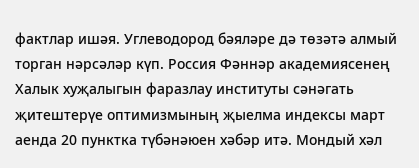фактлар ишәя. Углеводород бәяләре дә төзәтә алмый торган нәрсәләр күп. Россия Фәннәр академиясенең Халык хуҗалыгын фаразлау институты сәнәгать җитештерүе оптимизмының җыелма индексы март аенда 20 пунктка түбәнәюен хәбәр итә. Мондый хәл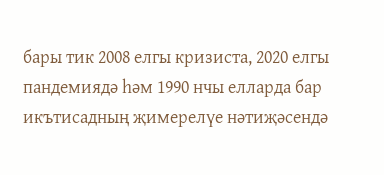бары тик 2008 елгы кризиста, 2020 елгы пандемиядә һәм 1990 нчы елларда бар икътисадның җимерелүе нәтиҗәсендә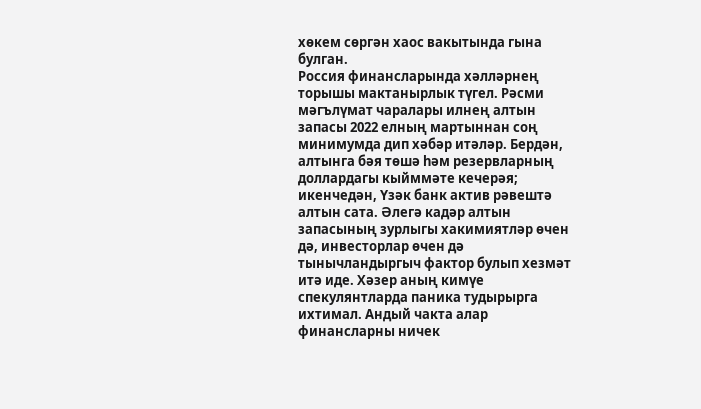хөкем сөргән хаос вакытында гына булган.
Россия финансларында хәлләрнең торышы мактанырлык түгел. Рәсми мәгълүмат чаралары илнең алтын запасы 2022 елның мартыннан соң минимумда дип хәбәр итәләр. Бердән, алтынга бәя төшә һәм резервларның доллардагы кыйммәте кечерәя; икенчедән, Үзәк банк актив рәвештә алтын сата. Әлегә кадәр алтын запасының зурлыгы хакимиятләр өчен дә, инвесторлар өчен дә тынычландыргыч фактор булып хезмәт итә иде. Хәзер аның кимүе спекулянтларда паника тудырырга ихтимал. Андый чакта алар финансларны ничек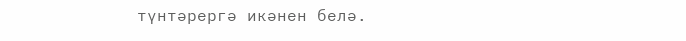түнтәрергә икәнен белә.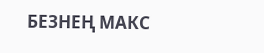БЕЗНЕҢ МАКС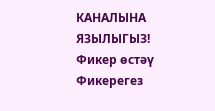КАНАЛЫНА ЯЗЫЛЫГЫЗ!
Фикер өстәү
Фикерегез